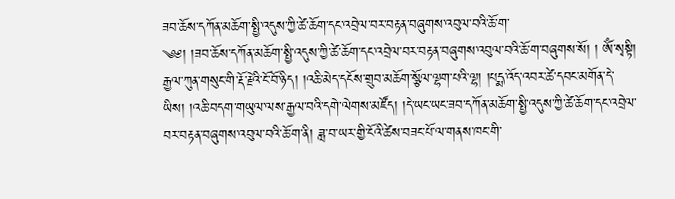ཟབ་ཆོས་དཀོན་མཆོག་སྤྱི་འདུས་ཀྱི་ཚེ་ཆོག་དང་འབྲེལ་བར་བརྟན་བཞུགས་འབུལ་བའི་ཆོ་ག་
༄༅། །ཟབ་ཆོས་དཀོན་མཆོག་སྤྱི་འདུས་ཀྱི་ཚེ་ཆོག་དང་འབྲེལ་བར་བརྟན་བཞུགས་འབུལ་བའི་ཆོ་ག་བཞུགས་སོ། ། ཨོཾ་སྭསྟི། རྒྱལ་ཀུན་གསུང་གི་རྡོ་རྗེའི་ངོ་བོ་ཉིད། །འཆི་མེད་དངོས་གྲུབ་མཆོག་སྩོལ་ལྷག་པའི་ལྷ། །པདྨ་འོད་འབར་ཚེ་དབང་མགོན་དེ་ཡིས། །འཆི་བདག་གཡུལ་ལས་རྒྱལ་བའི་དགེ་ལེགས་མཛོད། །དེ་ཡང་ཡང་ཟབ་དཀོན་མཆོག་སྤྱི་འདུས་ཀྱི་ཚེ་ཆོག་དང་འབྲེལ་བར་བརྟན་བཞུགས་འབུལ་བའི་ཆོ་ག་ནི། ཟླ་བ་ཡར་གྱི་ངོའི་ཚེས་བཟང་པོ་ལ་གནས་ཁང་གི་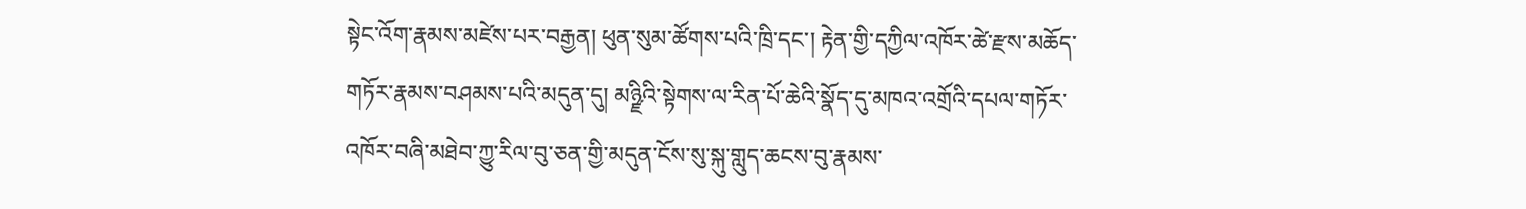སྟེང་འོག་རྣམས་མཛེས་པར་བརྒྱན། ཕུན་སུམ་ཚོགས་པའི་ཁྲི་དང་། རྟེན་གྱི་དཀྱིལ་འཁོར་ཚེ་རྫས་མཆོད་གཏོར་རྣམས་བཤམས་པའི་མདུན་དུ། མཉྫིའི་སྟེགས་ལ་རིན་པོ་ཆེའི་སྣོད་དུ་མཁའ་འགྲོའི་དཔལ་གཏོར་འཁོར་བཞི་མཐེབ་ཀྱུ་རིལ་བུ་ཅན་གྱི་མདུན་ངོས་སུ་སྐུ་གླུད་ཆངས་བུ་རྣམས་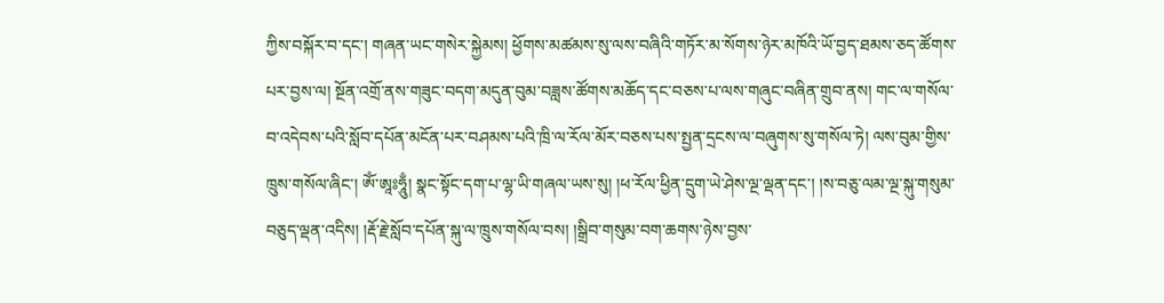ཀྱིས་བསྐོར་བ་དང་། གཞན་ཡང་གསེར་སྐྱེམས། ཕྱོགས་མཚམས་སུ་ལས་བཞིའི་གཏོར་མ་སོགས་ཉེར་མཁོའི་ཡོ་བྱད་ཐམས་ཅད་ཚོགས་པར་བྱས་ལ། སྔོན་འགྲོ་ནས་གཟུང་བདག་མདུན་བུམ་བཟླས་ཚོགས་མཆོད་དང་བཅས་པ་ལས་གཞུང་བཞིན་གྲུབ་ནས། གང་ལ་གསོལ་བ་འདེབས་པའི་སློབ་དཔོན་མངོན་པར་བཤམས་པའི་ཁྲི་ལ་རོལ་མོར་བཅས་པས་སྤྱན་དྲངས་ལ་བཞུགས་སུ་གསོལ་ཏེ། ལས་བུམ་གྱིས་ཁྲུས་གསོལ་ཞིང་། ཨོཾ་ཨཱཿཧཱུྃ། སྣང་སྟོང་དག་པ་ལྷ་ཡི་གཞལ་ཡས་སུ། །ཕ་རོལ་ཕྱིན་དྲུག་ཡེ་ཤེས་ལྔ་ལྡན་དང་། །ས་བཅུ་ལམ་ལྔ་སྐུ་གསུམ་བཅུད་ལྡན་འདིས། །རྡོ་རྗེ་སློབ་དཔོན་སྐུ་ལ་ཁྲུས་གསོལ་བས། །སྒྲིབ་གསུམ་བག་ཆགས་ཉེས་བྱས་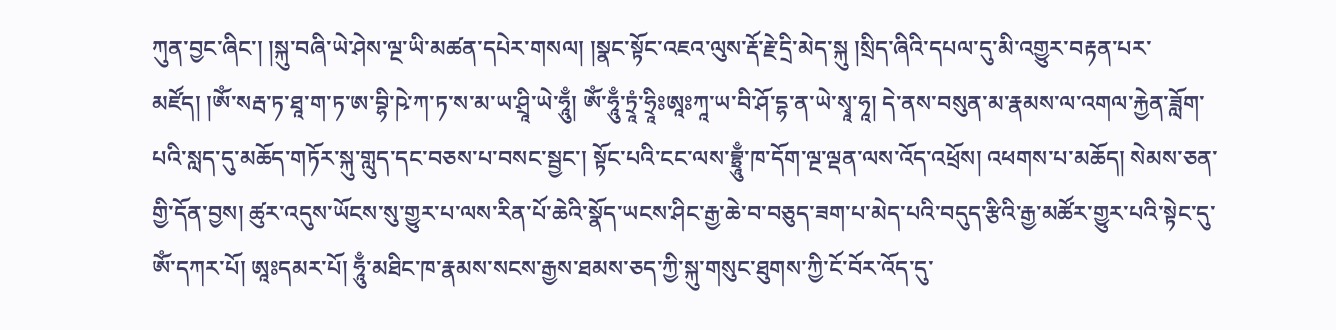ཀུན་བྱང་ཞིང་། །སྐུ་བཞི་ཡེ་ཤེས་ལྔ་ཡི་མཚན་དཔེར་གསལ། །སྣང་སྟོང་འཇའ་ལུས་རྡོ་རྗེ་དྲི་མེད་སྐུ །སྲིད་ཞིའི་དཔལ་དུ་མི་འགྱུར་བརྟན་པར་མཛོད། །ཨོཾ་སརྦ་ཏ་ཐཱ་ག་ཏ་ཨ་བྷི་ཥེ་ཀ་ཏ་ས་མ་ཡ་ཤྲཱི་ཡེ་ཧཱུྃ། ཨོཾ་ཧཱུྃ་ཏྲཱཾ་ཧྲཱིཿཨཱཿཀཱ་ཡ་བི་ཤོ་དྷ་ན་ཡེ་སྭཱ་ཧཱ། དེ་ནས་བསུན་མ་རྣམས་ལ་འགལ་རྐྱེན་ཟློག་པའི་སླད་དུ་མཆོད་གཏོར་སྐུ་གླུད་དང་བཅས་པ་བསང་སྦྱང་། སྟོང་པའི་ངང་ལས་བྷྲཱུྃ་ཁ་དོག་ལྔ་ལྡན་ལས་འོད་འཕྲོས། འཕགས་པ་མཆོད། སེམས་ཅན་གྱི་དོན་བྱས། ཚུར་འདུས་ཡོངས་སུ་གྱུར་པ་ལས་རིན་པོ་ཆེའི་སྣོད་ཡངས་ཤིང་རྒྱ་ཆེ་བ་བཅུད་ཟག་པ་མེད་པའི་བདུད་རྩིའི་རྒྱ་མཚོར་གྱུར་པའི་སྟེང་དུ་ཨོཾ་དཀར་པོ། ཨཱཿདམར་པོ། ཧཱུྃ་མཐིང་ཁ་རྣམས་སངས་རྒྱས་ཐམས་ཅད་ཀྱི་སྐུ་གསུང་ཐུགས་ཀྱི་ངོ་བོར་འོད་དུ་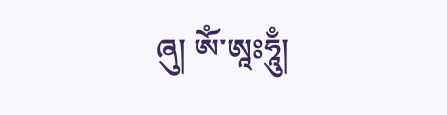ཞུ། ཨོཾ་ཨཱཿཧཱུྃ།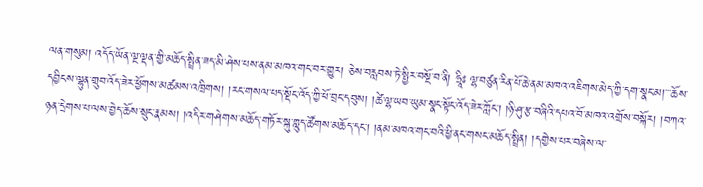ལན་གསུམ། འདོད་ཡོན་ལྔ་ལྡན་གྱི་མཆོད་སྤྲིན་ཟད་མི་ཤེས་པས་ནམ་མཁའ་གང་བར་གྱུར། ཅེས་བརླབས་ཏེ་སྤྱིར་བསྔོ་བ་ནི། ཧྲཱིཿ ལྷ་བཙུན་རིན་པོ་ཆེ་ནམ་མཁའ་འཇིགས་མེད་ཀྱི་དག་སྣང་མ།་་་ཆོས་དབྱིངས་ལྷུན་གྲུབ་འོད་ཟེར་ཕྱོགས་མཚམས་འཁྲིགས། །རང་གསལ་པད་སྡོང་འོད་ཀྱི་ཕོ་བྲང་དབུས། །ཚེ་ལྷ་ཡབ་ཡུམ་སྣང་སྟོང་འོད་ཟེར་ཀློང་། །ཉི་ཤུ་རྩ་བཞིའི་དཔའ་བོ་མཁའ་འགྲོས་བསྐོར། །བཀའ་ཉན་དྲེགས་པ་ལས་བྱེད་ཆོས་སྲུང་རྣམས། །འདིར་གཤེགས་མཆོད་གཏོར་སྐུ་གླུད་ཚོགས་མཆོད་དང་། །ནམ་མཁའ་གང་བའི་ཕྱི་ནང་གསང་མཆོད་སྤྲིན། །དགྱེས་པར་བཞེས་ལ་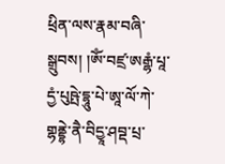ཕྲིན་ལས་རྣམ་བཞི་སྒྲུབས། །ཨོཾ་བཛྲ་ཨརྒྷཾ་པཱ་དྱཾ་པུཥྤེ་དྷཱུ་པེ་ཨཱ་ལོ་ཀེ་གྷནྡྷེ་ནཻ་བིདྱཱ་ཤབྡ་པྲ་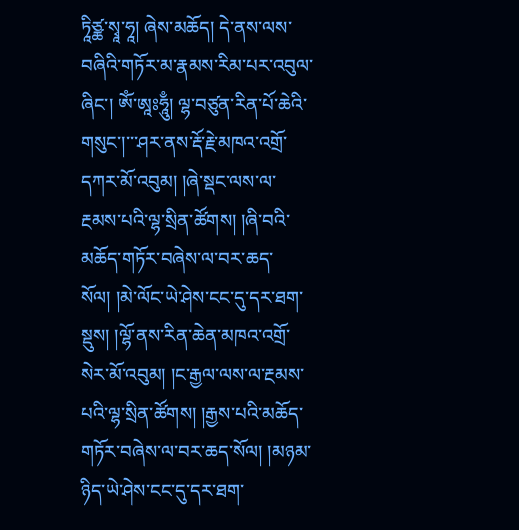ཏཱིཙྪ་སྭཱ་ཧཱ། ཞེས་མཆོད། དེ་ནས་ལས་བཞིའི་གཏོར་མ་རྣམས་རིམ་པར་འབུལ་ཞིང་། ཨོཾ་ཨཱཿཧཱུྃ། ལྷ་བཙུན་རིན་པོ་ཆེའི་གསུང་།་་་ཤར་ནས་རྡོ་རྗེ་མཁའ་འགྲོ་དཀར་མོ་འབུམ། །ཞེ་སྡང་ལས་ལ་རྔམས་པའི་ལྷ་སྲིན་ཚོགས། །ཞི་བའི་མཆོད་གཏོར་བཞེས་ལ་བར་ཆད་སོལ། །མེ་ལོང་ཡེ་ཤེས་ངང་དུ་དར་ཐག་སྡུས། །ལྷོ་ནས་རིན་ཆེན་མཁའ་འགྲོ་སེར་མོ་འབུམ། །ང་རྒྱལ་ལས་ལ་རྔམས་པའི་ལྷ་སྲིན་ཚོགས། །རྒྱས་པའི་མཆོད་གཏོར་བཞེས་ལ་བར་ཆད་སོལ། །མཉམ་ཉིད་ཡེ་ཤེས་ངང་དུ་དར་ཐག་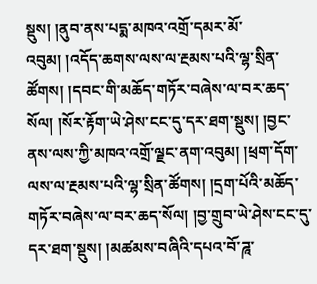སྡུས། །ནུབ་ནས་པདྨ་མཁའ་འགྲོ་དམར་མོ་འབུམ། །འདོད་ཆགས་ལས་ལ་རྔམས་པའི་ལྷ་སྲིན་ཚོགས། །དབང་གི་མཆོད་གཏོར་བཞེས་ལ་བར་ཆད་སོལ། །སོར་རྟོག་ཡེ་ཤེས་ངང་དུ་དར་ཐག་སྡུས། །བྱང་ནས་ལས་ཀྱི་མཁའ་འགྲོ་ལྗང་ནག་འབུམ། །ཕྲག་དོག་ལས་ལ་རྔམས་པའི་ལྷ་སྲིན་ཚོགས། །དྲག་པོའི་མཆོད་གཏོར་བཞེས་ལ་བར་ཆད་སོལ། །བྱ་གྲུབ་ཡེ་ཤེས་ངང་དུ་དར་ཐག་སྡུས། །མཚམས་བཞིའི་དཔའ་བོ་ཌཱ་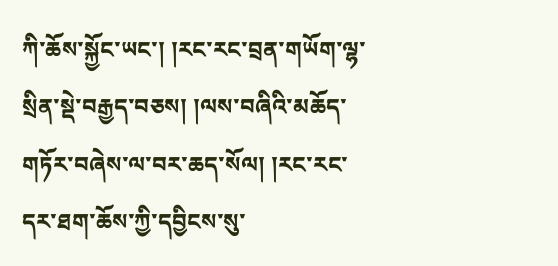ཀི་ཆོས་སྐྱོང་ཡང་། །རང་རང་བྲན་གཡོག་ལྷ་སྲིན་སྡེ་བརྒྱད་བཅས། །ལས་བཞིའི་མཆོད་གཏོར་བཞེས་ལ་བར་ཆད་སོལ། །རང་རང་དར་ཐག་ཆོས་ཀྱི་དབྱིངས་སུ་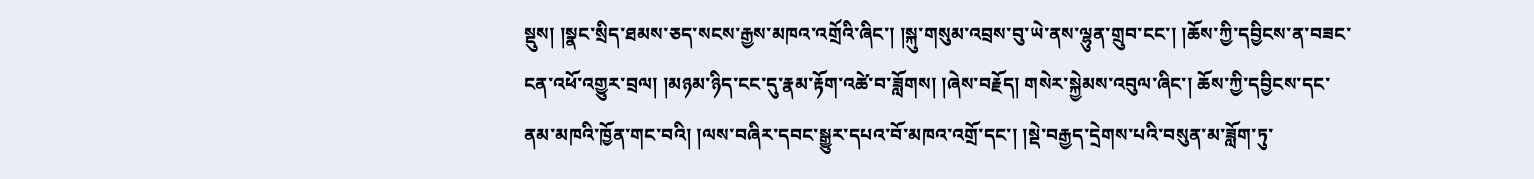སྡུས། །སྣང་སྲིད་ཐམས་ཅད་སངས་རྒྱས་མཁའ་འགྲོའི་ཞིང་། །སྐུ་གསུམ་འབྲས་བུ་ཡེ་ནས་ལྷུན་གྲུབ་ངང་། །ཆོས་ཀྱི་དབྱིངས་ན་བཟང་ངན་འཕོ་འགྱུར་བྲལ། །མཉམ་ཉིད་ངང་དུ་རྣམ་རྟོག་འཚེ་བ་ཟློགས། །ཞེས་བརྗོད། གསེར་སྐྱེམས་འབུལ་ཞིང་། ཆོས་ཀྱི་དབྱིངས་དང་ནམ་མཁའི་ཁྱོན་གང་བའི། །ལས་བཞིར་དབང་སྒྱུར་དཔའ་བོ་མཁའ་འགྲོ་དང་། །སྡེ་བརྒྱད་དྲེགས་པའི་བསུན་མ་ཟློག་ཏུ་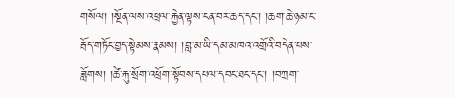གསོལ། །སྔོན་ལས་འཕྲལ་རྐྱེན་ལྟས་ངན་བར་ཆད་དང་། །ཆག་ཆེ་ཉམ་ང་རྦོད་གཏོང་བྱད་སྟེམས་རྣམས། །བླ་མ་ཡི་དམ་མཁའ་འགྲོའི་བདེན་པས་ཟློགས། །ཚེ་རྐུ་སྲོག་འཕྲོག་སྟོབས་དཔལ་དབང་ཐང་དང་། །བཀྲག་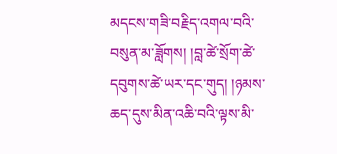མདངས་གཟི་བརྗིད་འགལ་བའི་བསུན་མ་ཟློགས། །བླ་ཚེ་སྲོག་ཚེ་དབུགས་ཚེ་ཡར་དང་གུད། །ཉམས་ཆད་དུས་མིན་འཆི་བའི་ལྟས་མི་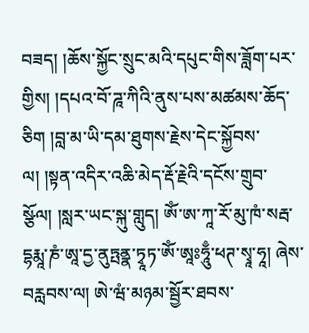བཟད། །ཆོས་སྐྱོང་སྲུང་མའི་དཔུང་གིས་ཟློག་པར་གྱིས། །དཔའ་བོ་ཌཱ་ཀིའི་ནུས་པས་མཚམས་ཆོད་ཅིག །བླ་མ་ཡི་དམ་ཐུགས་རྗེས་དེང་སྐྱོབས་ལ། །སྟན་འདིར་འཆི་མེད་རྡོ་རྗེའི་དངོས་གྲུབ་སྩོལ། །སླར་ཡང་སྐུ་གླུད། ཨོཾ་ཨ་ཀཱ་རོ་མུ་ཁཾ་སརྦ་དྷརྨཱ་ཎཾ་ཨཱ་དྱ་ནུཏྤནྣ་ཏྭཱཏ་ཨོཾ་ཨཱཿཧཱུྃ་ཕཊ་སྭཱ་ཧཱ། ཞེས་བརླབས་ལ། ཨེ་ཝཾ་མཉམ་སྦྱོར་ཐབས་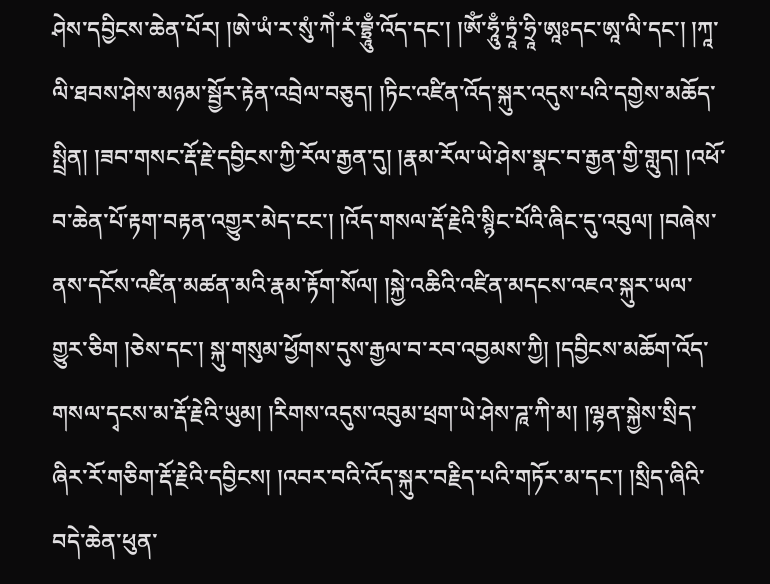ཤེས་དབྱིངས་ཆེན་པོར། །ཨེ་ཡཾ་ར་སུཾ་ཀེཾ་རཾ་བྷྲཱུྃ་འོད་དང་། །ཨོཾ་ཧཱུྃ་ཏྲཱཾ་ཧྲཱི་ཨཱཿདང་ཨཱ་ལི་དང་། །ཀཱ་ལི་ཐབས་ཤེས་མཉམ་སྦྱོར་རྟེན་འབྲེལ་བཅུད། །ཏིང་འཛིན་འོད་སྐུར་འདུས་པའི་དགྱེས་མཆོད་སྤྲིན། །ཟབ་གསང་རྡོ་རྗེ་དབྱིངས་ཀྱི་རོལ་རྒྱན་དུ། །རྣམ་རོལ་ཡེ་ཤེས་སྣང་བ་རྒྱན་གྱི་གླུད། །འཕོ་བ་ཆེན་པོ་རྟག་བརྟན་འགྱུར་མེད་ངང་། །འོད་གསལ་རྡོ་རྗེའི་སྙིང་པོའི་ཞིང་དུ་འབུལ། །བཞེས་ནས་དངོས་འཛིན་མཚན་མའི་རྣམ་རྟོག་སོལ། །སྐྱེ་འཆིའི་འཛིན་མདངས་འཇའ་སྐུར་ཡལ་གྱུར་ཅིག །ཅེས་དང་། སྐུ་གསུམ་ཕྱོགས་དུས་རྒྱལ་བ་རབ་འབྱམས་ཀྱི། །དབྱིངས་མཆོག་འོད་གསལ་དྭངས་མ་རྡོ་རྗེའི་ཡུམ། །རིགས་འདུས་འབུམ་ཕྲག་ཡེ་ཤེས་ཌཱ་ཀི་མ། །ལྷན་སྐྱེས་སྲིད་ཞིར་རོ་གཅིག་རྡོ་རྗེའི་དབྱིངས། །འབར་བའི་འོད་སྐུར་བརྗིད་པའི་གཏོར་མ་དང་། །སྲིད་ཞིའི་བདེ་ཆེན་ཕུན་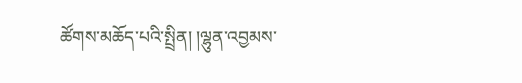ཚོགས་མཆོད་པའི་སྤྲིན། །ལྷུན་འབྱམས་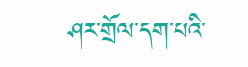ཤར་གྲོལ་དག་པའི་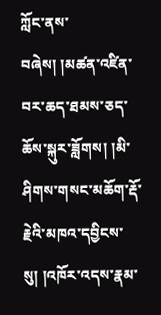ཀློང་ནས་བཞེས། །མཚན་འཛིན་བར་ཆད་ཐམས་ཅད་ཆོས་སྐུར་ཟློགས། །མི་ཤིགས་གསང་མཆོག་རྡོ་རྗེའི་མཁའ་དབྱིངས་སུ། །འཁོར་འདས་རྣམ་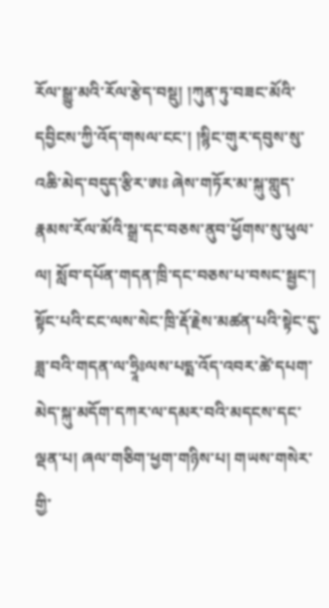རོལ་སྒྱུ་མའི་རོལ་རྩེད་བསྡུ། །ཀུན་ཏུ་བཟང་མོའི་དབྱིངས་ཀྱི་འོད་གསལ་ངང་། །སྙིང་གུར་དབུས་སུ་འཆི་མེད་བདུད་རྩིར་ཨཿ ཞེས་གཏོར་མ་སྐུ་གླུད་རྣམས་རོལ་མོའི་སྒྲ་དང་བཅས་ནུབ་ཕྱོགས་སུ་ཕུལ་ལ། སློབ་དཔོན་གདན་ཁྲི་དང་བཅས་པ་བསང་སྦྱང་། སྟོང་པའི་ངང་ལས་སེང་ཁྲི་རྡོ་རྗེས་མཚན་པའི་སྟེང་དུ་ཟླ་བའི་གདན་ལ་ཧྲཱིཿལས་པདྨ་འོད་འབར་ཚེ་དཔག་མེད་སྐུ་མདོག་དཀར་ལ་དམར་བའི་མདངས་དང་ལྡན་པ། ཞལ་གཅིག་ཕྱག་གཉིས་པ། གཡས་གསེར་གྱི་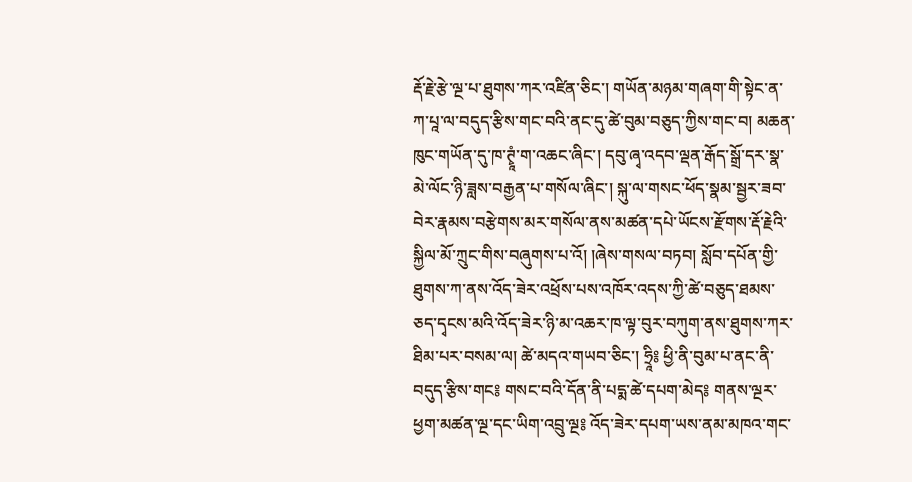རྡོ་རྗེ་རྩེ་ལྔ་པ་ཐུགས་ཀར་འཛིན་ཅིང་། གཡོན་མཉམ་གཞག་གི་སྟེང་ན་ཀ་པཱ་ལ་བདུད་རྩིས་གང་བའི་ནང་དུ་ཚེ་བུམ་བཅུད་ཀྱིས་གང་བ། མཆན་ཁུང་གཡོན་དུ་ཁ་ཊྭཱཾ་ག་འཆང་ཞིང་། དབུ་ཞྭ་འདབ་ལྡན་རྒོད་སྒྲོ་དར་སྣ་མེ་ལོང་ཉི་ཟླས་བརྒྱན་པ་གསོལ་ཞིང་། སྐུ་ལ་གསང་ཕོད་སྣམ་སྦྱར་ཟབ་བེར་རྣམས་བརྩེགས་མར་གསོལ་ནས་མཚན་དཔེ་ཡོངས་རྫོགས་རྡོ་རྗེའི་སྐྱིལ་མོ་ཀྲུང་གིས་བཞུགས་པ་འོ། །ཞེས་གསལ་བཏབ། སློབ་དཔོན་གྱི་ཐུགས་ཀ་ནས་འོད་ཟེར་འཕྲོས་པས་འཁོར་འདས་ཀྱི་ཚེ་བཅུད་ཐམས་ཅད་དྭངས་མའི་འོད་ཟེར་ཉི་མ་འཆར་ཁ་ལྟ་བུར་བཀུག་ནས་ཐུགས་ཀར་ཐིམ་པར་བསམ་ལ། ཚེ་མདའ་གཡབ་ཅིང་། ཧྲཱི༔ ཕྱི་ནི་བུམ་པ་ནང་ནི་བདུད་རྩིས་གང༔ གསང་བའི་དོན་ནི་པདྨ་ཚེ་དཔག་མེད༔ གནས་ལྔར་ཕྱག་མཚན་ལྔ་དང་ཡིག་འབྲུ་ལྔ༔ འོད་ཟེར་དཔག་ཡས་ནམ་མཁའ་གང་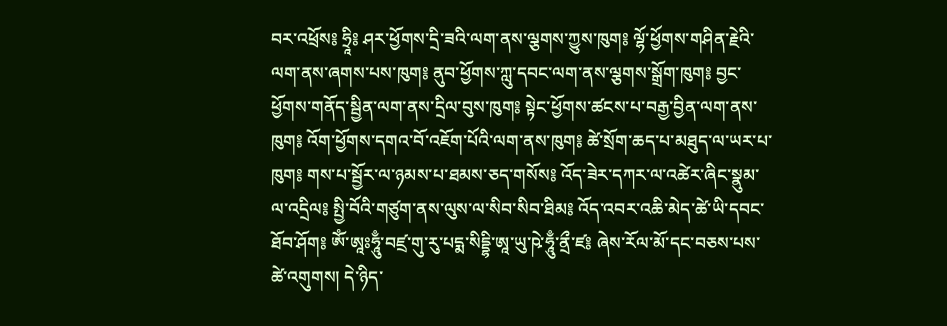བར་འཕྲོས༔ ཧྲཱི༔ ཤར་ཕྱོགས་དྲི་ཟའི་ལག་ནས་ལྕགས་ཀྱུས་ཁུག༔ ལྷོ་ཕྱོགས་གཤིན་རྗེའི་ལག་ནས་ཞགས་པས་ཁུག༔ ནུབ་ཕྱོགས་ཀླུ་དབང་ལག་ནས་ལྕགས་སྒྲོག་ཁུག༔ བྱང་ཕྱོགས་གནོད་སྦྱིན་ལག་ནས་དྲིལ་བུས་ཁུག༔ སྟེང་ཕྱོགས་ཚངས་པ་བརྒྱ་བྱིན་ལག་ནས་ཁུག༔ འོག་ཕྱོགས་དགའ་བོ་འཇོག་པོའི་ལག་ནས་ཁུག༔ ཚེ་སྲོག་ཆད་པ་མཐུད་ལ་ཡར་པ་ཁུག༔ གས་པ་སྦྱོར་ལ་ཉམས་པ་ཐམས་ཅད་གསོས༔ འོད་ཟེར་དཀར་ལ་འཚེར་ཞིང་སྣུམ་ལ་འདྲིལ༔ སྤྱི་བོའི་གཙུག་ནས་ལུས་ལ་སིབ་སིབ་ཐིམ༔ འོད་འབར་འཆི་མེད་ཚེ་ཡི་དབང་ཐོབ་ཤོག༔ ཨོཾ་ཨཱཿཧཱུྃ་བཛྲ་གུ་རུ་པདྨ་སིདྡྷི་ཨཱ་ཡུ་ཥེ་ཧཱུྃ་ནྲྀ་ཛ༔ ཞེས་རོལ་མོ་དང་བཅས་པས་ཚེ་འགུགས། དེ་ཉིད་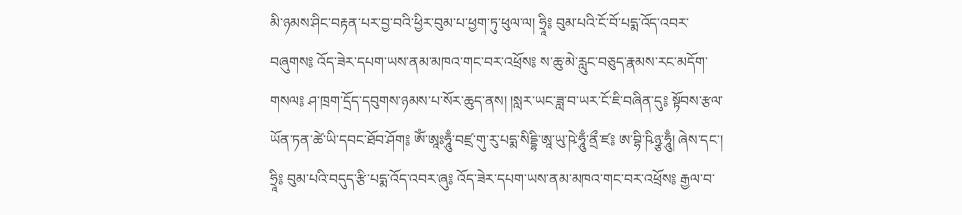མི་ཉམས་ཤིང་བརྟན་པར་བྱ་བའི་ཕྱིར་བུམ་པ་ཕྱག་ཏུ་ཕུལ་ལ། ཧྲཱི༔ བུམ་པའི་ངོ་བོ་པདྨ་འོད་འབར་བཞུགས༔ འོད་ཟེར་དཔག་ཡས་ནམ་མཁའ་གང་བར་འཕྲོས༔ ས་ཆུ་མེ་རླུང་བཅུད་རྣམས་རང་མདོག་གསལ༔ ཤ་ཁྲག་དྲོད་དབུགས་ཉམས་པ་སོར་ཆུད་ནས། །སླར་ཡང་ཟླ་བ་ཡར་ངོ་ཇི་བཞིན་དུ༔ སྟོབས་རྩལ་ཡོན་ཏན་ཚེ་ཡི་དབང་ཐོབ་ཤོག༔ ཨོཾ་ཨཱཿཧཱུྃ་བཛྲ་གུ་རུ་པདྨ་སིདྡྷི་ཨཱ་ཡུ་ཥེ་ཧཱུྃ་ནྲྀ་ཛ༔ ཨ་བྷི་ཥིཉྩ་ཧཱུྃ། ཞེས་དང་། ཧྲཱི༔ བུམ་པའི་བདུད་རྩི་པདྨ་འོད་འབར་ཞུ༔ འོད་ཟེར་དཔག་ཡས་ནམ་མཁའ་གང་བར་འཕྲོས༔ རྒྱལ་བ་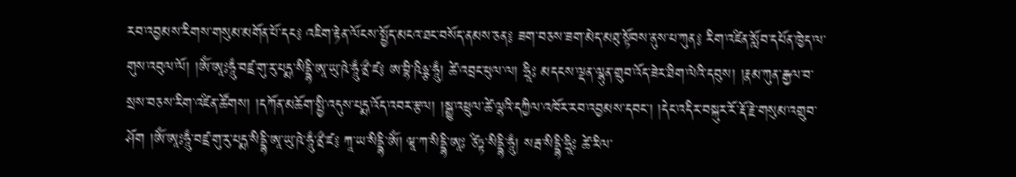རབ་འབྱམས་རིགས་གསུམ་མགོན་པོ་དང༔ འཇིག་རྟེན་ལོངས་སྤྱོད་མངའ་ཐང་བསོད་ནམས་ཅན༔ ཟག་བཅས་ཟག་མེད་མཐུ་སྟོབས་ནུས་པ་ཀུན༔ རིག་འཛིན་སློབ་དཔོན་ཁྱེད་ལ་གུས་འབུལ་ལོ། །ཨོཾ་ཨཱཿཧཱུྃ་བཛྲ་གུ་རུ་པདྨ་སིདྡྷི་ཨཱ་ཡུ་ཥེ་ཧཱུྃ་ནྲྀ་ཛ༔ ཨ་བྷི་ཥིཉྩ་ཧཱུྃ། ཚེ་འབྲང་ཕུལ་ལ། ཧྲཱིཿ མདངས་ལྡན་ལྷུན་གྲུབ་འོད་ཟེར་ཐིག་ལེའི་དབུས། །རྣམ་ཀུན་རྒྱལ་བ་སྲས་བཅས་རིག་འཛིན་ཚོགས། །དཀོན་མཆོག་སྤྱི་འདུས་པདྨ་འོད་འབར་རྩལ། །སྒྱུ་འཕྲུལ་ཚེ་ལྷའི་དཀྱིལ་འཁོར་རབ་འབྱམས་དབང་། །དེང་འདིར་བསྐུར་རོ་རྡོ་རྗེ་གསུམ་འགྲུབ་ཤོག །ཨོཾ་ཨཱཿཧཱུྃ་བཛྲ་གུ་རུ་པདྨ་སིདྡྷི་ཨཱ་ཡུ་ཥེ་ཧཱུྃ་ནྲྀ་ཛ༔ ཀཱ་ཡ་སིདྡྷི་ཨོཾ། ཝཱ་ཀ་སིདྡྷི་ཨཱཿ ཙིཏྟ་སིདྡྷི་ཧཱུྃ། སརྦ་སིདྡྷི་ཧྲཱིཿ ཚེ་རིལ་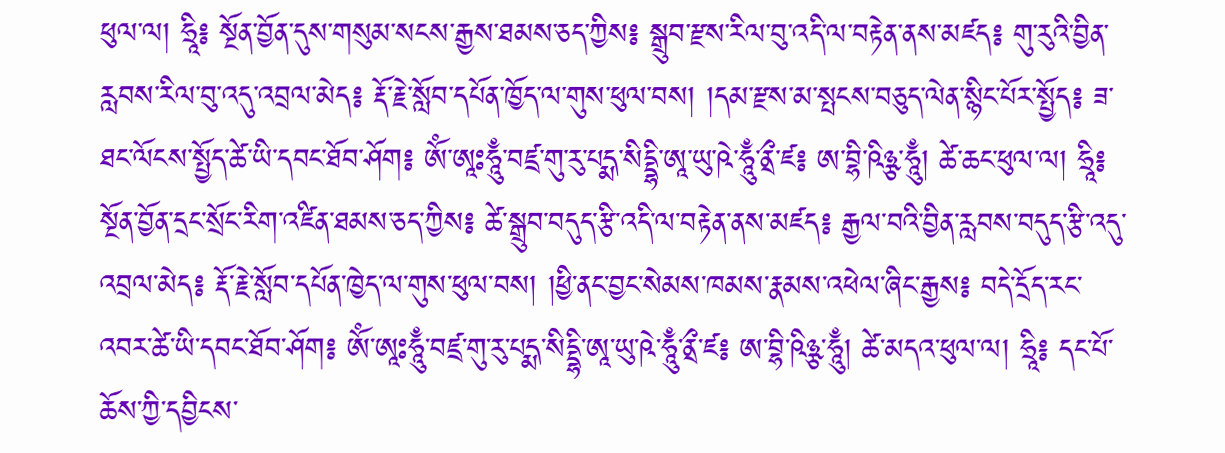ཕུལ་ལ། ཧྲཱི༔ སྔོན་བྱོན་དུས་གསུམ་སངས་རྒྱས་ཐམས་ཅད་ཀྱིས༔ སྒྲུབ་རྫས་རིལ་བུ་འདི་ལ་བརྟེན་ནས་མཛད༔ གུ་རུའི་བྱིན་རླབས་རིལ་བུ་འདུ་འབྲལ་མེད༔ རྡོ་རྗེ་སློབ་དཔོན་ཁྱོད་ལ་གུས་ཕུལ་བས། །དམ་རྫས་མ་སྤངས་བཅུད་ལེན་སྙིང་པོར་སྤྱོད༔ ཟ་ཐང་ལོངས་སྤྱོད་ཚེ་ཡི་དབང་ཐོབ་ཤོག༔ ཨོཾ་ཨཱཿཧཱུྃ་བཛྲ་གུ་རུ་པདྨ་སིདྡྷི་ཨཱ་ཡུ་ཥེ་ཧཱུྃ་ནྲྀ་ཛ༔ ཨ་བྷི་ཥིཉྩ་ཧཱུྃ། ཚེ་ཆང་ཕུལ་ལ། ཧྲཱི༔ སྔོན་བྱོན་དྲང་སྲོང་རིག་འཛིན་ཐམས་ཅད་ཀྱིས༔ ཚེ་སྒྲུབ་བདུད་རྩི་འདི་ལ་བརྟེན་ནས་མཛད༔ རྒྱལ་བའི་བྱིན་རླབས་བདུད་རྩི་འདུ་འབྲལ་མེད༔ རྡོ་རྗེ་སློབ་དཔོན་ཁྱེད་ལ་གུས་ཕུལ་བས། །ཕྱི་ནང་བྱང་སེམས་ཁམས་རྣམས་འཕེལ་ཞིང་རྒྱས༔ བདེ་དྲོད་རང་འབར་ཚེ་ཡི་དབང་ཐོབ་ཤོག༔ ཨོཾ་ཨཱཿཧཱུྃ་བཛྲ་གུ་རུ་པདྨ་སིདྡྷི་ཨཱ་ཡུ་ཥེ་ཧཱུྃ་ནྲྀ་ཛ༔ ཨ་བྷི་ཥིཉྩ་ཧཱུྃ། ཚེ་མདའ་ཕུལ་ལ། ཧྲཱི༔ དང་པོ་ཆོས་ཀྱི་དབྱིངས་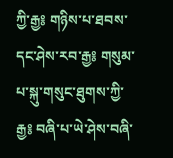ཀྱི་རྒྱ༔ གཉིས་པ་ཐབས་དང་ཤེས་རབ་རྒྱ༔ གསུམ་པ་སྐུ་གསུང་ཐུགས་ཀྱི་རྒྱ༔ བཞི་པ་ཡེ་ཤེས་བཞི་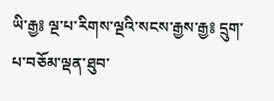ཡི་རྒྱ༔ ལྔ་པ་རིགས་ལྔའི་སངས་རྒྱས་རྒྱ༔ དྲུག་པ་བཅོམ་ལྡན་ཐུབ་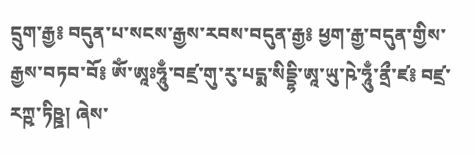དྲུག་རྒྱ༔ བདུན་པ་སངས་རྒྱས་རབས་བདུན་རྒྱ༔ ཕྱག་རྒྱ་བདུན་གྱིས་རྒྱས་བཏབ་བོ༔ ཨོཾ་ཨཱཿཧཱུྃ་བཛྲ་གུ་རུ་པདྨ་སིདྡྷི་ཨཱ་ཡུ་ཥེ་ཧཱུྃ་ནྲྀ་ཛ༔ བཛྲ་རཀྵ་ཏིཥྛ། ཞེས་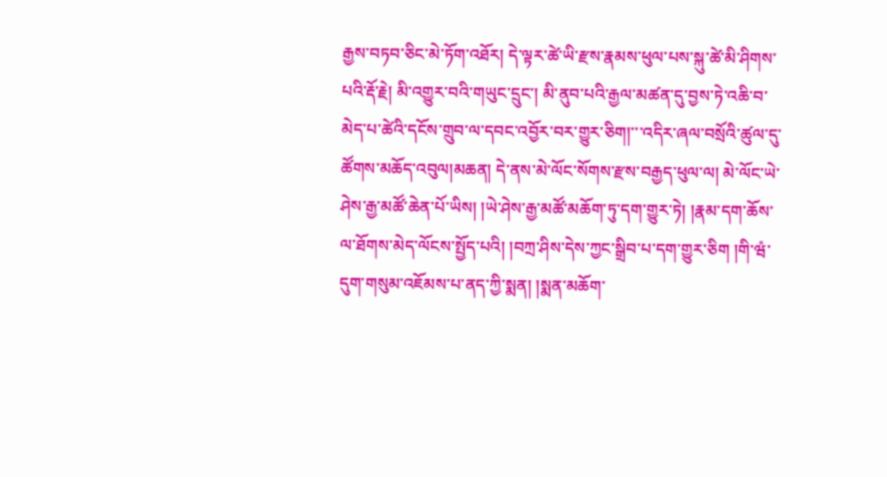རྒྱས་བཏབ་ཅིང་མེ་ཏོག་འཐོར། དེ་ལྟར་ཚེ་ཡི་རྫས་རྣམས་ཕུལ་པས་སྐུ་ཚེ་མི་ཤིགས་པའི་རྡོ་རྗེ། མི་འགྱུར་བའི་གཡུང་དྲུང་། མི་ནུབ་པའི་རྒྱལ་མཚན་དུ་བྱས་ཏེ་འཆི་བ་མེད་པ་ཚེའི་དངོས་གྲུབ་ལ་དབང་འབྱོར་བར་གྱུར་ཅིག།་་་འདིར་ཞལ་བསྲོའི་ཚུལ་དུ་ཚོགས་མཆོད་འབུལ།མཆན། དེ་ནས་མེ་ལོང་སོགས་རྫས་བརྒྱད་ཕུལ་ལ། མེ་ལོང་ཡེ་ཤེས་རྒྱ་མཚོ་ཆེན་པོ་ཡིས། །ཡེ་ཤེས་རྒྱ་མཚོ་མཆོག་ཏུ་དག་གྱུར་ཏེ། །རྣམ་དག་ཆོས་ལ་ཐོགས་མེད་ལོངས་སྤྱོད་པའི། །བཀྲ་ཤིས་དེས་ཀྱང་སྒྲིབ་པ་དག་གྱུར་ཅིག །གི་ཝཾ་དུག་གསུམ་འཇོམས་པ་ནད་ཀྱི་སྨན། །སྨན་མཆོག་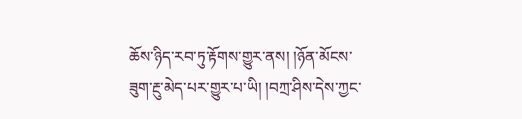ཆོས་ཉིད་རབ་ཏུ་རྟོགས་གྱུར་ནས། །ཉོན་མོངས་ཟུག་རྔུ་མེད་པར་གྱུར་པ་ཡི། །བཀྲ་ཤིས་དེས་ཀྱང་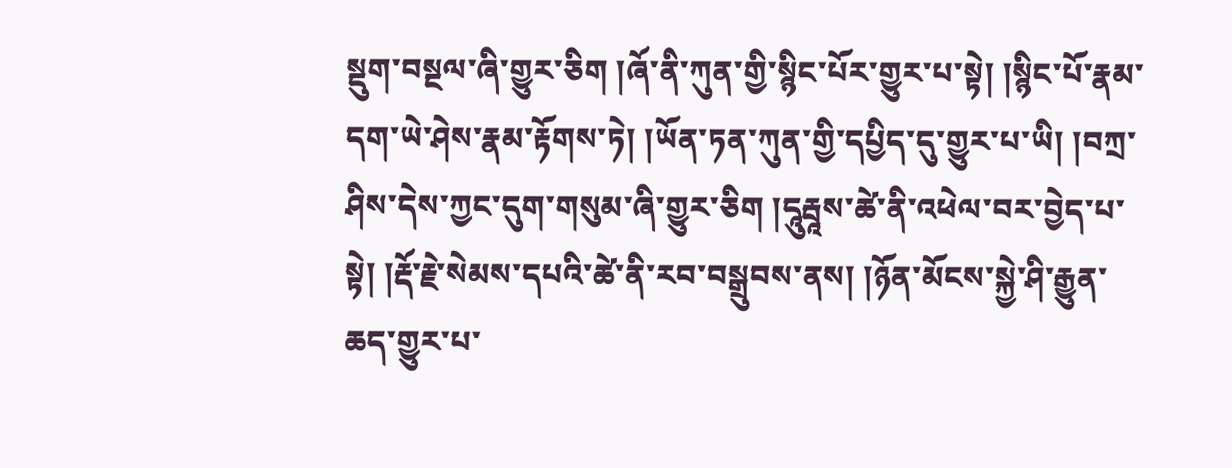སྡུག་བསྔལ་ཞི་གྱུར་ཅིག །ཞོ་ནི་ཀུན་གྱི་སྙིང་པོར་གྱུར་པ་སྟེ། །སྙིང་པོ་རྣམ་དག་ཡེ་ཤེས་རྣམ་རྟོགས་ཏེ། །ཡོན་ཏན་ཀུན་གྱི་དཔྱིད་དུ་གྱུར་པ་ཡི། །བཀྲ་ཤིས་དེས་ཀྱང་དུག་གསུམ་ཞི་གྱུར་ཅིག །དཱུརྦཱས་ཚེ་ནི་འཕེལ་བར་བྱེད་པ་སྟེ། །རྡོ་རྗེ་སེམས་དཔའི་ཚེ་ནི་རབ་བསྒྲུབས་ནས། །ཉོན་མོངས་སྐྱེ་ཤི་རྒྱུན་ཆད་གྱུར་པ་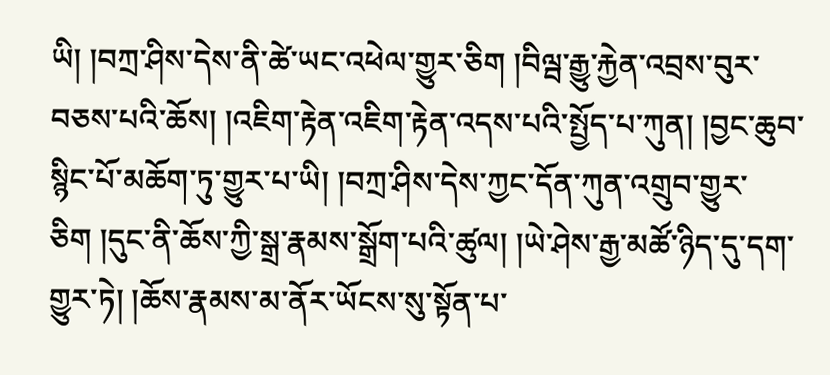ཡི། །བཀྲ་ཤིས་དེས་ནི་ཚེ་ཡང་འཕེལ་གྱུར་ཅིག །བིལྦ་རྒྱུ་རྐྱེན་འབྲས་བུར་བཅས་པའི་ཆོས། །འཇིག་རྟེན་འཇིག་རྟེན་འདས་པའི་སྤྱོད་པ་ཀུན། །བྱང་ཆུབ་སྙིང་པོ་མཆོག་ཏུ་གྱུར་པ་ཡི། །བཀྲ་ཤིས་དེས་ཀྱང་དོན་ཀུན་འགྲུབ་གྱུར་ཅིག །དུང་ནི་ཆོས་ཀྱི་སྒྲ་རྣམས་སྒྲོག་པའི་ཚུལ། །ཡེ་ཤེས་རྒྱ་མཚོ་ཉིད་དུ་དག་གྱུར་ཏེ། །ཆོས་རྣམས་མ་ནོར་ཡོངས་སུ་སྟོན་པ་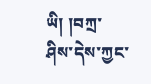ཡི། །བཀྲ་ཤིས་དེས་ཀྱང་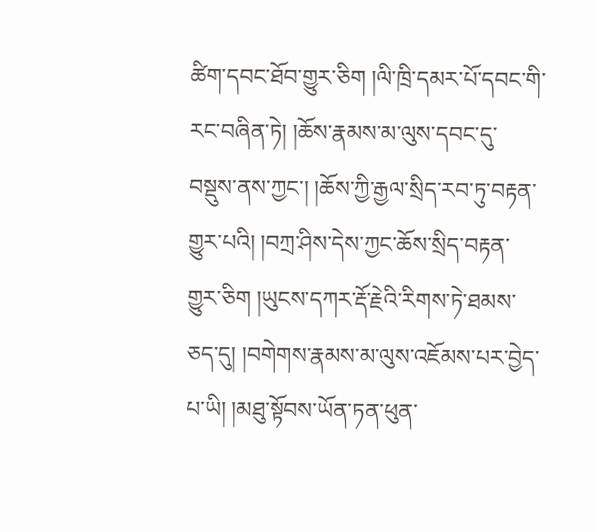ཚིག་དབང་ཐོབ་གྱུར་ཅིག །ལི་ཁྲི་དམར་པོ་དབང་གི་རང་བཞིན་ཏེ། །ཆོས་རྣམས་མ་ལུས་དབང་དུ་བསྡུས་ནས་ཀྱང་། །ཆོས་ཀྱི་རྒྱལ་སྲིད་རབ་ཏུ་བརྟན་གྱུར་པའི། །བཀྲ་ཤིས་དེས་ཀྱང་ཆོས་སྲིད་བརྟན་གྱུར་ཅིག །ཡུངས་དཀར་རྡོ་རྗེའི་རིགས་ཏེ་ཐམས་ཅད་དུ། །བགེགས་རྣམས་མ་ལུས་འཇོམས་པར་བྱེད་པ་ཡི། །མཐུ་སྟོབས་ཡོན་ཏན་ཕུན་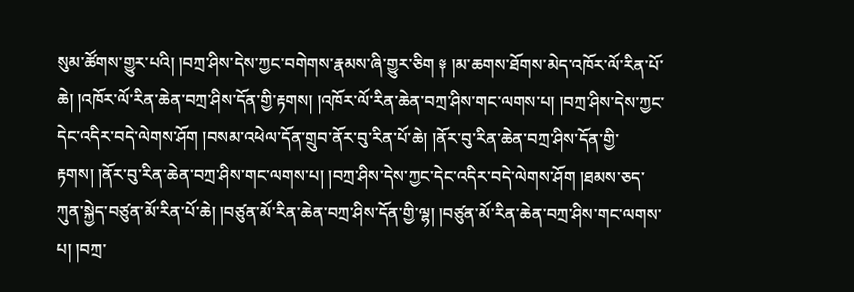སུམ་ཚོགས་གྱུར་པའི། །བཀྲ་ཤིས་དེས་ཀྱང་བགེགས་རྣམས་ཞི་གྱུར་ཅིག ༈ །མ་ཆགས་ཐོགས་མེད་འཁོར་ལོ་རིན་པོ་ཆེ། །འཁོར་ལོ་རིན་ཆེན་བཀྲ་ཤིས་དོན་གྱི་རྟགས། །འཁོར་ལོ་རིན་ཆེན་བཀྲ་ཤིས་གང་ལགས་པ། །བཀྲ་ཤིས་དེས་ཀྱང་དེང་འདིར་བདེ་ལེགས་ཤོག །བསམ་འཕེལ་དོན་གྲུབ་ནོར་བུ་རིན་པོ་ཆེ། །ནོར་བུ་རིན་ཆེན་བཀྲ་ཤིས་དོན་གྱི་རྟགས། །ནོར་བུ་རིན་ཆེན་བཀྲ་ཤིས་གང་ལགས་པ། །བཀྲ་ཤིས་དེས་ཀྱང་དེང་འདིར་བདེ་ལེགས་ཤོག །ཐམས་ཅད་ཀུན་སྐྱེད་བཙུན་མོ་རིན་པོ་ཆེ། །བཙུན་མོ་རིན་ཆེན་བཀྲ་ཤིས་དོན་གྱི་ལྷ། །བཙུན་མོ་རིན་ཆེན་བཀྲ་ཤིས་གང་ལགས་པ། །བཀྲ་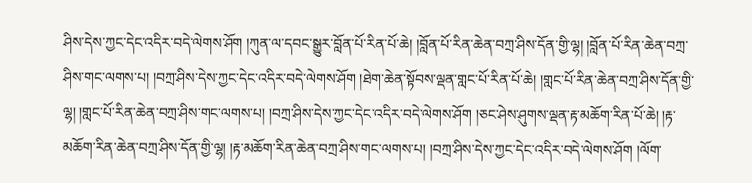ཤིས་དེས་ཀྱང་དེང་འདིར་བདེ་ལེགས་ཤོག །ཀུན་ལ་དབང་སྒྱུར་བློན་པོ་རིན་པོ་ཆེ། །བློན་པོ་རིན་ཆེན་བཀྲ་ཤིས་དོན་གྱི་ལྷ། །བློན་པོ་རིན་ཆེན་བཀྲ་ཤིས་གང་ལགས་པ། །བཀྲ་ཤིས་དེས་ཀྱང་དེང་འདིར་བདེ་ལེགས་ཤོག །ཐེག་ཆེན་སྟོབས་ལྡན་གླང་པོ་རིན་པོ་ཆེ། །གླང་པོ་རིན་ཆེན་བཀྲ་ཤིས་དོན་གྱི་ལྷ། །གླང་པོ་རིན་ཆེན་བཀྲ་ཤིས་གང་ལགས་པ། །བཀྲ་ཤིས་དེས་ཀྱང་དེང་འདིར་བདེ་ལེགས་ཤོག །ཅང་ཤེས་ཤུགས་ལྡན་རྟ་མཆོག་རིན་པོ་ཆེ། །རྟ་མཆོག་རིན་ཆེན་བཀྲ་ཤིས་དོན་གྱི་ལྷ། །རྟ་མཆོག་རིན་ཆེན་བཀྲ་ཤིས་གང་ལགས་པ། །བཀྲ་ཤིས་དེས་ཀྱང་དེང་འདིར་བདེ་ལེགས་ཤོག །ལོག་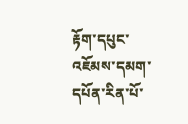རྟོག་དཔུང་འཇོམས་དམག་དཔོན་རིན་པོ་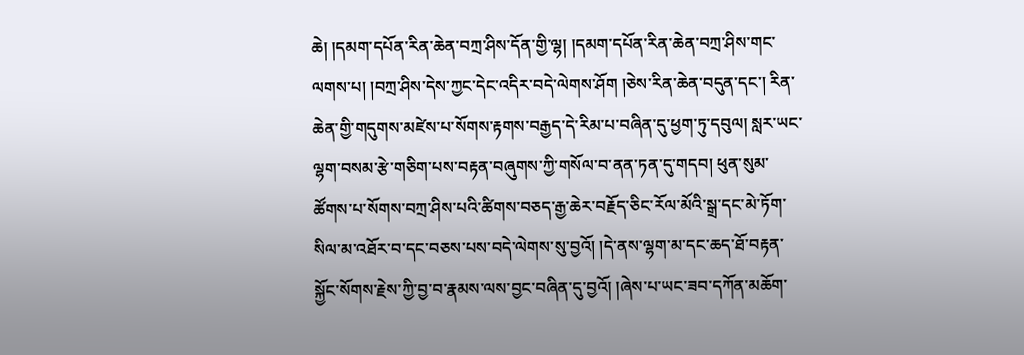ཆེ། །དམག་དཔོན་རིན་ཆེན་བཀྲ་ཤིས་དོན་གྱི་ལྷ། །དམག་དཔོན་རིན་ཆེན་བཀྲ་ཤིས་གང་ལགས་པ། །བཀྲ་ཤིས་དེས་ཀྱང་དེང་འདིར་བདེ་ལེགས་ཤོག །ཅེས་རིན་ཆེན་བདུན་དང་། རིན་ཆེན་གྱི་གདུགས་མཛེས་པ་སོགས་རྟགས་བརྒྱད་དེ་རིམ་པ་བཞིན་དུ་ཕྱག་ཏུ་དབུལ། སླར་ཡང་ལྷག་བསམ་རྩེ་གཅིག་པས་བརྟན་བཞུགས་ཀྱི་གསོལ་བ་ནན་ཏན་དུ་གདབ། ཕུན་སུམ་ཚོགས་པ་སོགས་བཀྲ་ཤིས་པའི་ཚིགས་བཅད་རྒྱ་ཆེར་བརྗོད་ཅིང་རོལ་མོའི་སྒྲ་དང་མེ་ཏོག་སིལ་མ་འཐོར་བ་དང་བཅས་པས་བདེ་ལེགས་སུ་བྱའོ། །དེ་ནས་ལྷག་མ་དང་ཆད་ཐོ་བརྟན་སྐྱོང་སོགས་རྗེས་ཀྱི་བྱ་བ་རྣམས་ལས་བྱང་བཞིན་དུ་བྱའོ། །ཞེས་པ་ཡང་ཟབ་དཀོན་མཆོག་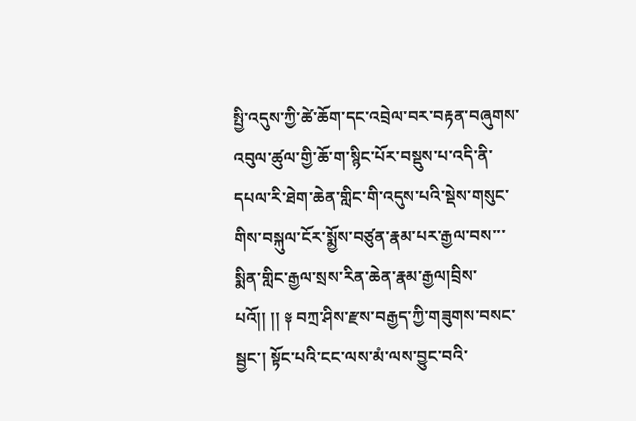སྤྱི་འདུས་ཀྱི་ཚེ་ཆོག་དང་འབྲེལ་བར་བརྟན་བཞུགས་འབུལ་ཚུལ་གྱི་ཆོ་ག་སྙིང་པོར་བསྡུས་པ་འདི་ནི་དཔལ་རི་ཐེག་ཆེན་གླིང་གི་འདུས་པའི་སྡེས་གསུང་གིས་བསྐུལ་ངོར་སྨྱོས་བཙུན་རྣམ་པར་རྒྱལ་བས་་་སྨིན་གླིང་རྒྱལ་སྲས་རིན་ཆེན་རྣམ་རྒྱལ།བྲིས་པའོ།། །། ༈ བཀྲ་ཤིས་རྫས་བརྒྱད་ཀྱི་གཟུགས་བསང་སྦྱང་། སྟོང་པའི་ངང་ལས་མཾ་ལས་བྱུང་བའི་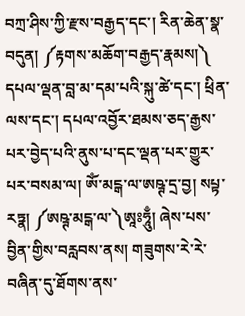བཀྲ་ཤིས་ཀྱི་རྫས་བརྒྱད་དང་། རིན་ཆེན་སྣ་བདུན། ༼རྟགས་མཆོག་བརྒྱད་རྣམས།༽ དཔལ་ལྡན་བླ་མ་དམ་པའི་སྐུ་ཚེ་དང་། ཕྲིན་ལས་དང་། དཔལ་འབྱོར་ཐམས་ཅད་རྒྱས་པར་བྱེད་པའི་ནུས་པ་དང་ལྡན་པར་གྱུར་པར་བསམ་ལ། ཨོཾ་མངྒ་ལ་ཨཥྚ་དྲ་བྱ། སཔྟ་རཏྣ། ༼ཨཥྚ་མངྒ་ལ་༽ཨཱཿཧཱུྃ། ཞེས་པས་བྱིན་གྱིས་བརླབས་ནས། གཟུགས་རེ་རེ་བཞིན་དུ་ཐོགས་ནས་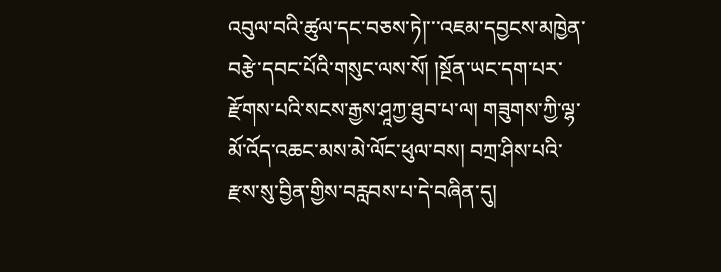འབུལ་བའི་ཚུལ་དང་བཅས་ཏེ།་་་འཇམ་དབྱངས་མཁྱེན་བརྩེ་དབང་པོའི་གསུང་ལས་སོ། །སྔོན་ཡང་དག་པར་རྫོགས་པའི་སངས་རྒྱས་ཤཱཀྱ་ཐུབ་པ་ལ། གཟུགས་ཀྱི་ལྷ་མོ་འོད་འཆང་མས་མེ་ལོང་ཕུལ་བས། བཀྲ་ཤིས་པའི་རྫས་སུ་བྱིན་གྱིས་བརླབས་པ་དེ་བཞིན་དུ།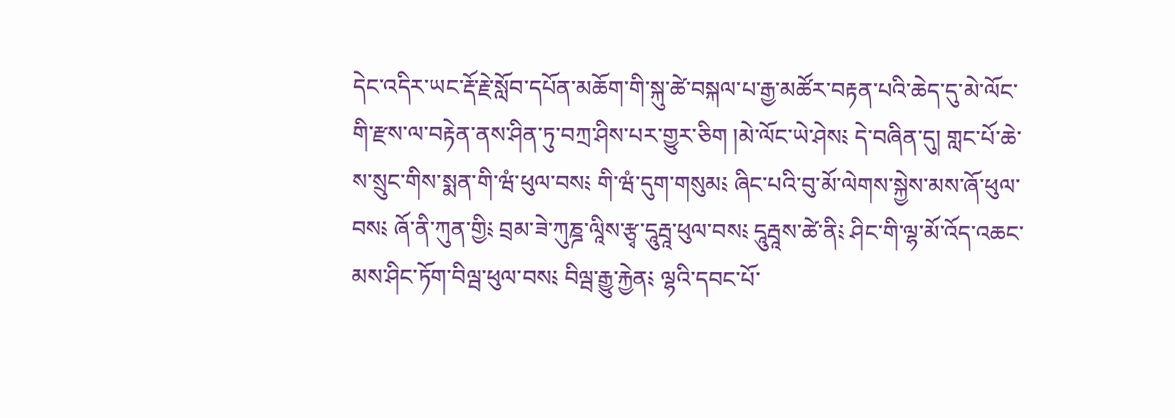དེང་འདིར་ཡང་རྡོ་རྗེ་སློབ་དཔོན་མཆོག་གི་སྐུ་ཚེ་བསྐལ་པ་རྒྱ་མཚོར་བརྟན་པའི་ཆེད་དུ་མེ་ལོང་གི་རྫས་ལ་བརྟེན་ནས་ཤིན་ཏུ་བཀྲ་ཤིས་པར་གྱུར་ཅིག །མེ་ལོང་ཡེ་ཤེས༴ དེ་བཞིན་དུ། གླང་པོ་ཆེ་ས་སྲུང་གིས་སྨན་གི་ཝཾ་ཕུལ་བས༴ གི་ཝཾ་དུག་གསུམ༴ ཞིང་པའི་བུ་མོ་ལེགས་སྐྱེས་མས་ཞོ་ཕུལ་བས༴ ཞོ་ནི་ཀུན་གྱི༴ བྲམ་ཟེ་ཀུཎྜ་ལཱིས་རྩྭ་དཱུརྦཱ་ཕུལ་བས༴ དཱུརྦཱས་ཚེ་ནི༴ ཤིང་གི་ལྷ་མོ་འོད་འཆང་མས་ཤིང་ཏོག་བིལྦ་ཕུལ་བས༴ བིལྦ་རྒྱུ་རྐྱེན༴ ལྷའི་དབང་པོ་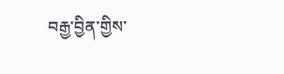བརྒྱ་བྱིན་གྱིས་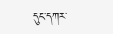དུང་དཀར་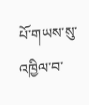པོ་གཡས་སུ་འཁྱིལ་བ་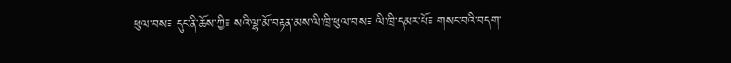ཕུལ་བས༴ དུང་ནི་ཆོས་ཀྱི༴ སའི་ལྷ་མོ་བརྟན་མས་ལི་ཁྲི་ཕུལ་བས༴ ལི་ཁྲི་དམར་པོ༴ གསང་བའི་བདག་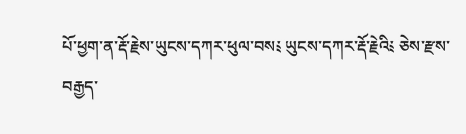པོ་ཕྱག་ན་རྡོ་རྗེས་ཡུངས་དཀར་ཕུལ་བས༴ ཡུངས་དཀར་རྡོ་རྗེའི༴ ཅེས་རྫས་བརྒྱད་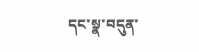དང་སྣ་བདུན་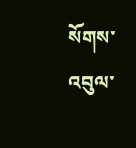སོགས་འབུལ་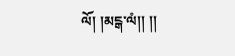ལོ། །མངྒ་ལཾ།། །།